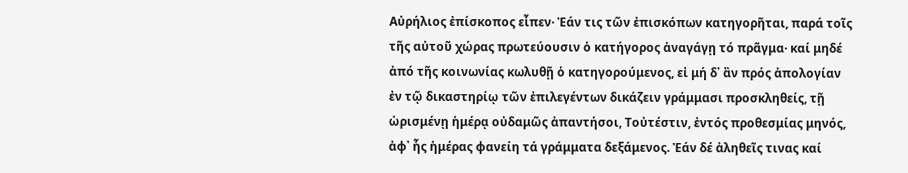Αὐρήλιος ἐπίσκοπος εἶπεν· Ἐάν τις τῶν ἐπισκόπων κατηγορῆται, παρά τοῖς τῆς αὐτοῦ χώρας πρωτεύουσιν ὁ κατήγορος ἀναγάγῃ τό πρᾶγμα· καί μηδέ ἀπό τῆς κοινωνίας κωλυθῇ ὁ κατηγορούμενος, εἰ μή δ᾽ ἂν πρός ἀπολογίαν ἐν τῷ δικαστηρίῳ τῶν ἐπιλεγέντων δικάζειν γράμμασι προσκληθείς, τῇ ὡρισμένῃ ἡμέρᾳ οὐδαμῶς ἀπαντήσοι, Τοὐτέστιν, ἐντός προθεσμίας μηνός, ἀφ᾽ ἧς ἡμέρας φανείη τά γράμματα δεξάμενος. Ἐάν δέ ἀληθεῖς τινας καί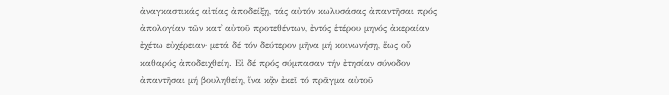ἀναγκαστικάς αἰτίας ἀποδείξῃ, τάς αὐτόν κωλυσάσας ἀπαντῆσαι πρός ἀπολογίαν τῶν κατ᾽ αὐτοῦ προτεθέντων, ἐντός ἑτέρου μηνός ἀκεραίαν ἐχέτω εὐχέρειαν· μετά δέ τόν δεύτερον μῆνα μή κοινωνήσῃ, ἕως οὗ καθαρός ἀποδειχθείη. Εἰ δέ πρός σύμπασαν τήν ἐτησίαν σύνοδον ἀπαντῆσαι μή βουληθείη, ἵνα κᾂν ἐκεῖ τό πρᾶγμα αὐτοῦ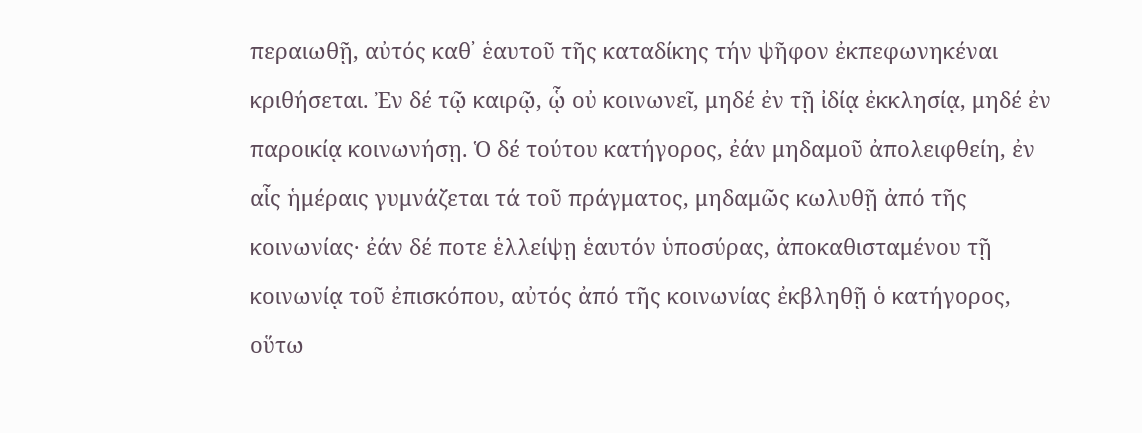περαιωθῇ, αὐτός καθ᾽ ἑαυτοῦ τῆς καταδίκης τήν ψῆφον ἐκπεφωνηκέναι κριθήσεται. Ἐν δέ τῷ καιρῷ, ᾧ οὐ κοινωνεῖ, μηδέ ἐν τῇ ἰδίᾳ ἐκκλησίᾳ, μηδέ ἐν παροικίᾳ κοινωνήσῃ. Ὁ δέ τούτου κατήγορος, ἐάν μηδαμοῦ ἀπολειφθείη, ἐν αἷς ἡμέραις γυμνάζεται τά τοῦ πράγματος, μηδαμῶς κωλυθῇ ἀπό τῆς κοινωνίας· ἐάν δέ ποτε ἑλλείψῃ ἑαυτόν ὑποσύρας, ἀποκαθισταμένου τῇ κοινωνίᾳ τοῦ ἐπισκόπου, αὐτός ἀπό τῆς κοινωνίας ἐκβληθῇ ὁ κατήγορος, οὕτω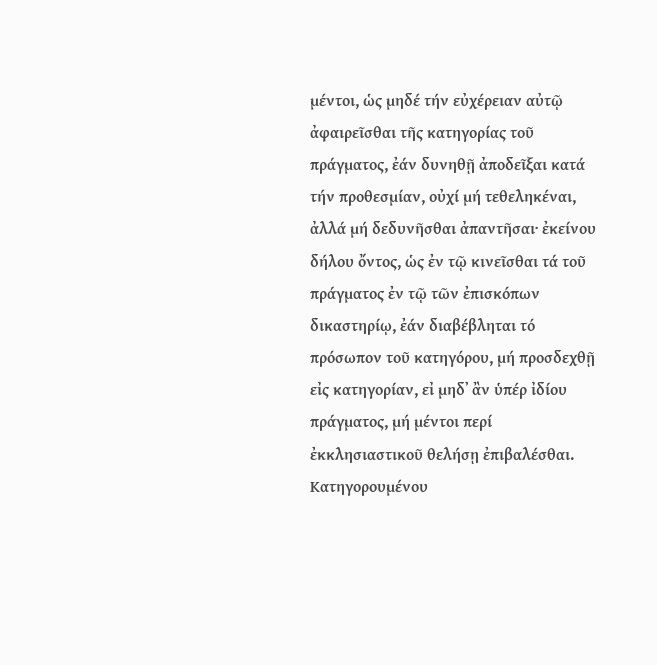μέντοι, ὡς μηδέ τήν εὐχέρειαν αὐτῷ ἀφαιρεῖσθαι τῆς κατηγορίας τοῦ πράγματος, ἐάν δυνηθῇ ἀποδεῖξαι κατά τήν προθεσμίαν, οὐχί μή τεθεληκέναι, ἀλλά μή δεδυνῆσθαι ἀπαντῆσαι· ἐκείνου δήλου ὄντος, ὡς ἐν τῷ κινεῖσθαι τά τοῦ πράγματος ἐν τῷ τῶν ἐπισκόπων δικαστηρίῳ, ἐάν διαβέβληται τό πρόσωπον τοῦ κατηγόρου, μή προσδεχθῇ εἰς κατηγορίαν, εἰ μηδ᾽ ἂν ὑπέρ ἰδίου πράγματος, μή μέντοι περί ἐκκλησιαστικοῦ θελήσῃ ἐπιβαλέσθαι.
Κατηγορουμένου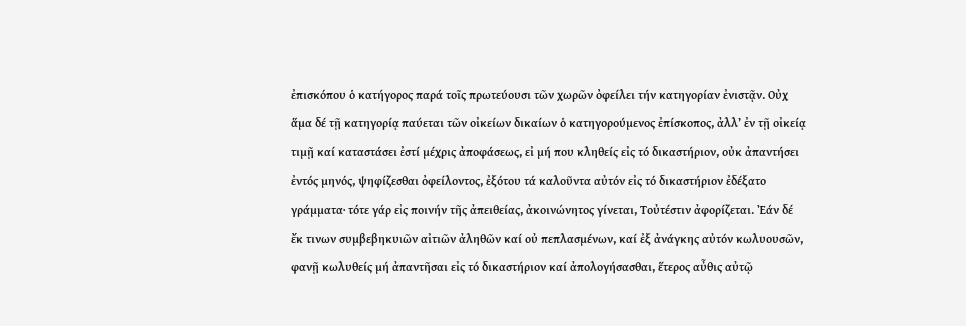ἐπισκόπου ὁ κατήγορος παρά τοῖς πρωτεύουσι τῶν χωρῶν ὀφείλει τήν κατηγορίαν ἐνιστᾷν. Οὐχ ἅμα δέ τῇ κατηγορίᾳ παύεται τῶν οἰκείων δικαίων ὁ κατηγορούμενος ἐπίσκοπος, ἀλλ’ ἐν τῇ οἰκείᾳ τιμῇ καί καταστάσει ἐστί μέχρις ἀποφάσεως, εἰ μή που κληθείς εἰς τό δικαστήριον, οὐκ ἀπαντήσει ἐντός μηνός, ψηφίζεσθαι ὀφείλοντος, ἐξότου τά καλοῦντα αὐτόν εἰς τό δικαστήριον ἐδέξατο γράμματα∙ τότε γάρ εἰς ποινήν τῆς ἀπειθείας, ἀκοινώνητος γίνεται, Τοὐτέστιν ἀφορίζεται. Ἐάν δέ ἔκ τινων συμβεβηκυιῶν αἰτιῶν ἀληθῶν καί οὐ πεπλασμένων, καί ἐξ ἀνάγκης αὐτόν κωλυουσῶν, φανῇ κωλυθείς μή ἀπαντῆσαι εἰς τό δικαστήριον καί ἀπολογήσασθαι, ἕτερος αὖθις αὐτῷ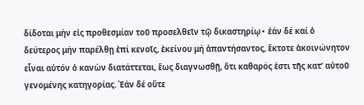δίδοται μήν εἰς προθεσμίαν τοῦ προσελθεῖν τῷ δικαστηρίῳ∙ ἐάν δέ καί ὁ δεύτερος μήν παρέλθῃ ἐπί κενοῖς, ἐκείνου μή ἀπαντήσαντος, ἔκτοτε ἀκοινώνητον εἶναι αὐτόν ὁ κανὼν διατάττεται, ἕως διαγνωσθῇ, ὅτι καθαρός ἐστι τῆς κατ’ αὐτοῦ γενομένης κατηγορίας. Ἐάν δέ οὔτε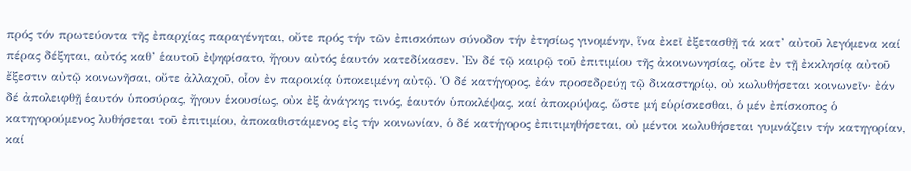πρός τόν πρωτεύοντα τῆς ἐπαρχίας παραγένηται, οὔτε πρός τήν τῶν ἐπισκόπων σύνοδον τήν ἐτησίως γινομένην, ἵνα ἐκεῖ ἐξετασθῇ τά κατ’ αὐτοῦ λεγόμενα καί πέρας δέξηται, αὐτός καθ’ ἑαυτοῦ ἐψηφίσατο, ἤγουν αὐτός ἑαυτόν κατεδίκασεν. Ἐν δέ τῷ καιρῷ τοῦ ἐπιτιμίου τῆς ἀκοινωνησίας, οὔτε ἐν τῇ ἐκκλησίᾳ αὐτοῦ ἔξεστιν αὐτῷ κοινωνῆσαι, οὔτε ἀλλαχοῦ, οἷον ἐν παροικίᾳ ὑποκειμένη αὐτῷ. Ὁ δέ κατήγορος, ἐάν προσεδρεύῃ τῷ δικαστηρίῳ, οὐ κωλυθήσεται κοινωνεῖν∙ ἐάν δέ ἀπολειφθῇ ἑαυτόν ὑποσύρας, ἤγουν ἑκουσίως, οὐκ ἐξ ἀνάγκης τινός, ἑαυτόν ὑποκλέψας, καί ἀποκρύψας, ὥστε μή εὑρίσκεσθαι, ὁ μέν ἐπίσκοπος ὁ κατηγορούμενος λυθήσεται τοῦ ἐπιτιμίου, ἀποκαθιστάμενος εἰς τήν κοινωνίαν, ὁ δέ κατήγορος ἐπιτιμηθήσεται, οὐ μέντοι κωλυθήσεται γυμνάζειν τήν κατηγορίαν, καί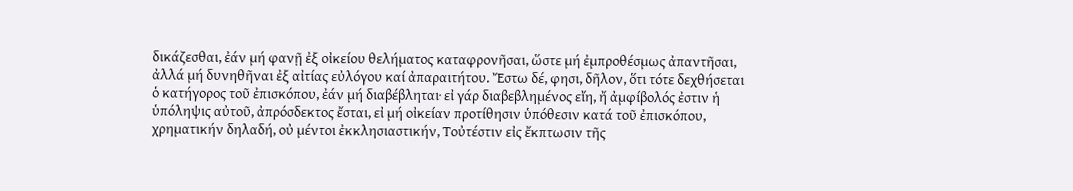δικάζεσθαι, ἐάν μή φανῇ ἐξ οἰκείου θελήματος καταφρονῆσαι, ὥστε μή ἐμπροθέσμως ἀπαντῆσαι, ἀλλά μή δυνηθῆναι ἐξ αἰτίας εὐλόγου καί ἀπαραιτήτου. Ἔστω δέ, φησι, δῆλον, ὅτι τότε δεχθήσεται ὁ κατήγορος τοῦ ἐπισκόπου, ἐάν μή διαβέβληται∙ εἰ γάρ διαβεβλημένος εἴη, ἤ ἀμφίβολός ἐστιν ἡ ὑπόληψις αὐτοῦ, ἀπρόσδεκτος ἔσται, εἰ μή οἰκείαν προτίθησιν ὑπόθεσιν κατά τοῦ ἐπισκόπου, χρηματικήν δηλαδή, οὐ μέντοι ἐκκλησιαστικήν, Τοὐτέστιν εἰς ἔκπτωσιν τῆς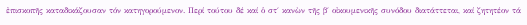ἐπισκοπῆς καταδικάζουσαν τόν κατηγορούμενον. Περί τούτου δέ καί ὁ στ΄ κανὼν τῆς β΄ οἰκουμενικῆς συνόδου διατάττεται, καί ζητητέον τά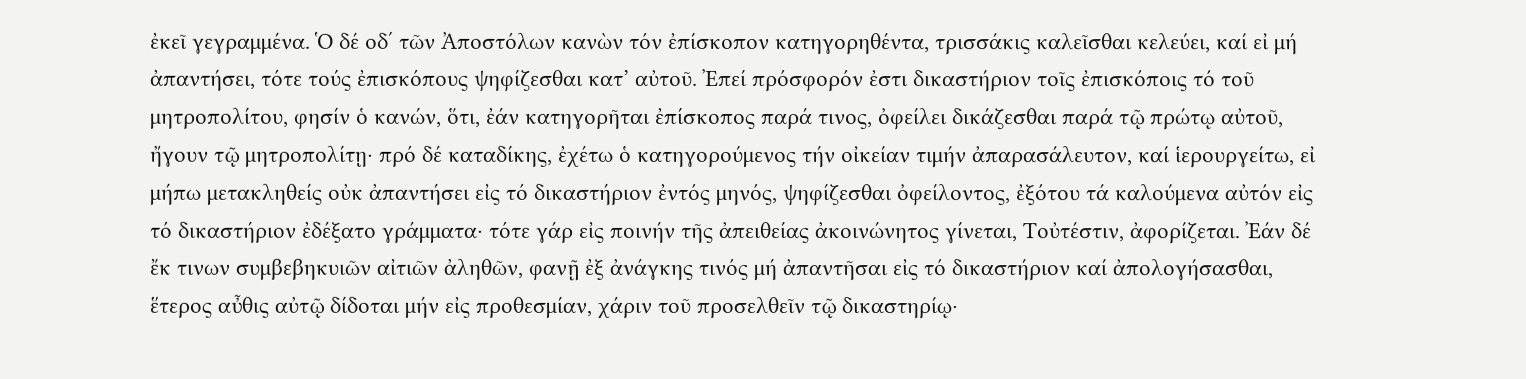ἐκεῖ γεγραμμένα. Ὁ δέ οδ΄ τῶν Ἀποστόλων κανὼν τόν ἐπίσκοπον κατηγορηθέντα, τρισσάκις καλεῖσθαι κελεύει, καί εἰ μή ἀπαντήσει, τότε τούς ἐπισκόπους ψηφίζεσθαι κατ’ αὐτοῦ. Ἐπεί πρόσφορόν ἐστι δικαστήριον τοῖς ἐπισκόποις τό τοῦ μητροπολίτου, φησίν ὁ κανών, ὅτι, ἐάν κατηγορῆται ἐπίσκοπος παρά τινος, ὀφείλει δικάζεσθαι παρά τῷ πρώτῳ αὐτοῦ, ἤγουν τῷ μητροπολίτῃ∙ πρό δέ καταδίκης, ἐχέτω ὁ κατηγορούμενος τήν οἰκείαν τιμήν ἀπαρασάλευτον, καί ἱερουργείτω, εἰ μήπω μετακληθείς οὐκ ἀπαντήσει εἰς τό δικαστήριον ἐντός μηνός, ψηφίζεσθαι ὀφείλοντος, ἐξότου τά καλούμενα αὐτόν εἰς τό δικαστήριον ἐδέξατο γράμματα∙ τότε γάρ εἰς ποινήν τῆς ἀπειθείας ἀκοινώνητος γίνεται, Τοὐτέστιν, ἀφορίζεται. Ἐάν δέ ἔκ τινων συμβεβηκυιῶν αἰτιῶν ἀληθῶν, φανῇ ἐξ ἀνάγκης τινός μή ἀπαντῆσαι εἰς τό δικαστήριον καί ἀπολογήσασθαι, ἕτερος αὖθις αὐτῷ δίδοται μήν εἰς προθεσμίαν, χάριν τοῦ προσελθεῖν τῷ δικαστηρίῳ∙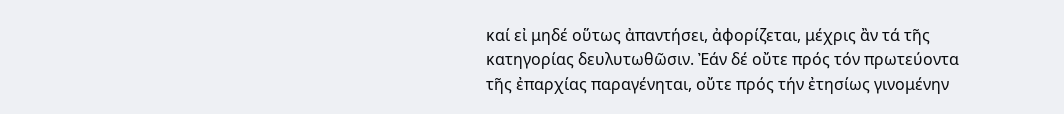καί εἰ μηδέ οὕτως ἀπαντήσει, ἀφορίζεται, μέχρις ἂν τά τῆς κατηγορίας δευλυτωθῶσιν. Ἐάν δέ οὔτε πρός τόν πρωτεύοντα τῆς ἐπαρχίας παραγένηται, οὔτε πρός τήν ἐτησίως γινομένην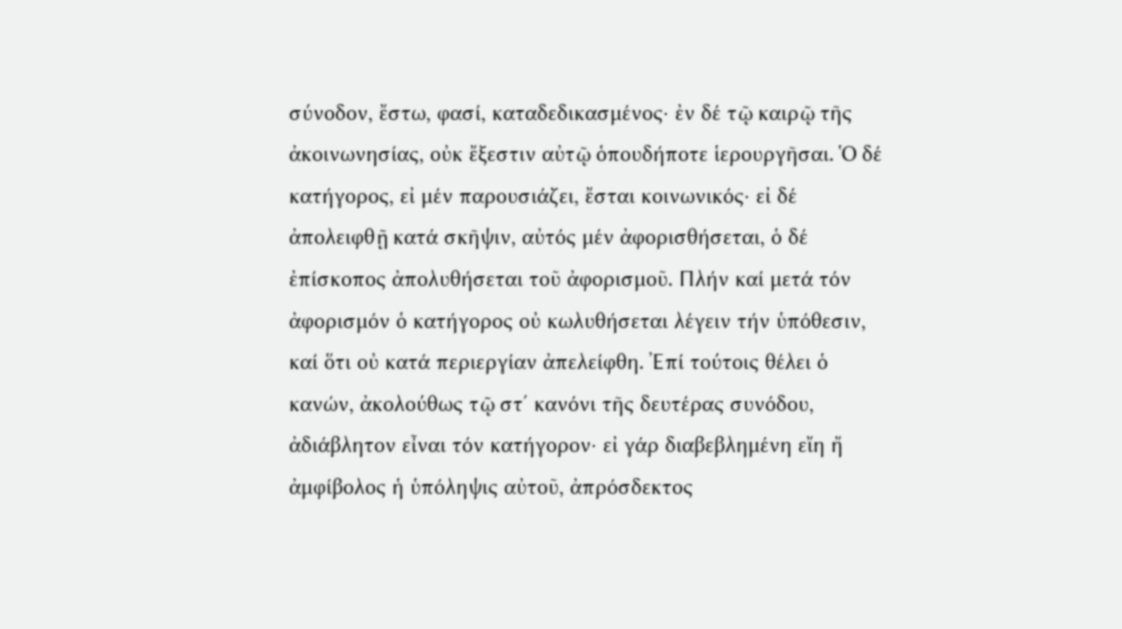σύνοδον, ἔστω, φασί, καταδεδικασμένος∙ ἐν δέ τῷ καιρῷ τῆς ἀκοινωνησίας, οὐκ ἔξεστιν αὐτῷ ὁπουδήποτε ἱερουργῆσαι. Ὁ δέ κατήγορος, εἰ μέν παρουσιάζει, ἔσται κοινωνικός∙ εἰ δέ ἀπολειφθῇ κατά σκῆψιν, αὐτός μέν ἀφορισθήσεται, ὁ δέ ἐπίσκοπος ἀπολυθήσεται τοῦ ἀφορισμοῦ. Πλήν καί μετά τόν ἀφορισμόν ὁ κατήγορος οὐ κωλυθήσεται λέγειν τήν ὑπόθεσιν, καί ὅτι οὐ κατά περιεργίαν ἀπελείφθη. Ἐπί τούτοις θέλει ὁ κανών, ἀκολούθως τῷ στ΄ κανόνι τῆς δευτέρας συνόδου, ἀδιάβλητον εἶναι τόν κατήγορον∙ εἰ γάρ διαβεβλημένη εἴη ἤ ἀμφίβολος ἡ ὑπόληψις αὐτοῦ, ἀπρόσδεκτος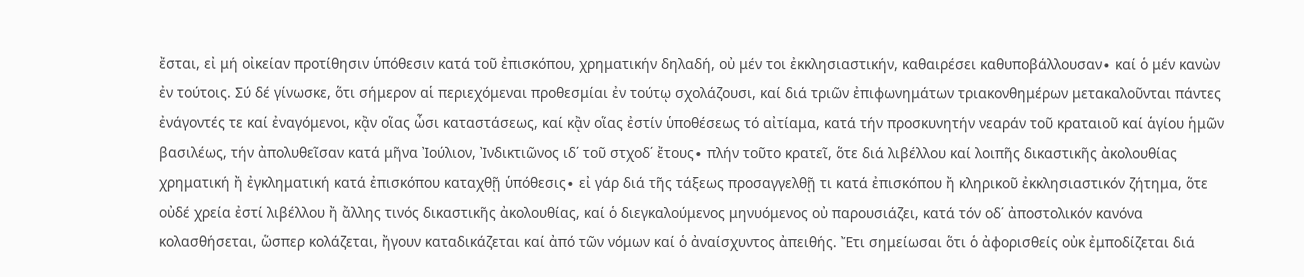ἔσται, εἰ μή οἰκείαν προτίθησιν ὑπόθεσιν κατά τοῦ ἐπισκόπου, χρηματικήν δηλαδή, οὐ μέν τοι ἐκκλησιαστικήν, καθαιρέσει καθυποβάλλουσαν∙ καί ὁ μέν κανὼν ἐν τούτοις. Σύ δέ γίνωσκε, ὅτι σήμερον αἱ περιεχόμεναι προθεσμίαι ἐν τούτῳ σχολάζουσι, καί διά τριῶν ἐπιφωνημάτων τριακονθημέρων μετακαλοῦνται πάντες ἐνάγοντές τε καί ἐναγόμενοι, κᾂν οἵας ὦσι καταστάσεως, καί κᾂν οἵας ἐστίν ὑποθέσεως τό αἰτίαμα, κατά τήν προσκυνητήν νεαράν τοῦ κραταιοῦ καί ἁγίου ἡμῶν βασιλέως, τήν ἀπολυθεῖσαν κατά μῆνα Ἰούλιον, Ἰνδικτιῶνος ιδ΄ τοῦ στχοδ΄ ἔτους∙ πλήν τοῦτο κρατεῖ, ὅτε διά λιβέλλου καί λοιπῆς δικαστικῆς ἀκολουθίας χρηματική ἤ ἐγκληματική κατά ἐπισκόπου καταχθῇ ὑπόθεσις∙ εἰ γάρ διά τῆς τάξεως προσαγγελθῇ τι κατά ἐπισκόπου ἤ κληρικοῦ ἐκκλησιαστικόν ζήτημα, ὅτε οὐδέ χρεία ἐστί λιβέλλου ἤ ἄλλης τινός δικαστικῆς ἀκολουθίας, καί ὁ διεγκαλούμενος μηνυόμενος οὐ παρουσιάζει, κατά τόν οδ΄ ἀποστολικόν κανόνα κολασθήσεται, ὥσπερ κολάζεται, ἤγουν καταδικάζεται καί ἀπό τῶν νόμων καί ὁ ἀναίσχυντος ἀπειθής. Ἔτι σημείωσαι ὅτι ὁ ἀφορισθείς οὐκ ἐμποδίζεται διά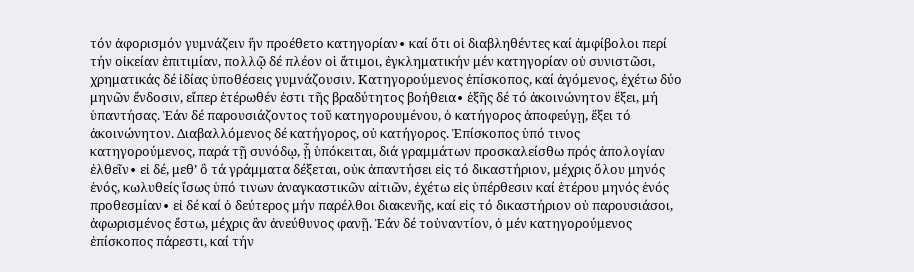τόν ἀφορισμόν γυμνάζειν ἥν προέθετο κατηγορίαν∙ καί ὅτι οἱ διαβληθέντες καί ἀμφίβολοι περί τήν οἰκείαν ἐπιτιμίαν, πολλῷ δέ πλέον οἱ ἄτιμοι, ἐγκληματικήν μέν κατηγορίαν οὐ συνιστῶσι, χρηματικάς δέ ἰδίας ὑποθέσεις γυμνάζουσιν. Κατηγορούμενος ἐπίσκοπος, καί ἀγόμενος, ἐχέτω δύο μηνῶν ἔνδοσιν, εἴπερ ἑτέρωθέν ἐστι τῆς βραδύτητος βοήθεια∙ ἑξῆς δέ τό ἀκοινώνητον ἕξει, μή ὑπαντήσας. Ἐάν δέ παρουσιάζοντος τοῦ κατηγορουμένου, ὁ κατήγορος ἀποφεύγῃ, ἕξει τό ἀκοινώνητον. Διαβαλλόμενος δέ κατήγορος, οὐ κατήγορος. Ἐπίσκοπος ὑπό τινος κατηγορούμενος, παρά τῇ συνόδῳ, ᾗ ὑπόκειται, διά γραμμάτων προσκαλείσθω πρός ἀπολογίαν ἐλθεῖν∙ εἰ δέ, μεθ’ ὃ τά γράμματα δέξεται, οὐκ ἀπαντήσει εἰς τό δικαστήριον, μέχρις ὅλου μηνός ἑνός, κωλυθείς ἴσως ὑπό τινων ἀναγκαστικῶν αἰτιῶν, ἐχέτω εἰς ὑπέρθεσιν καί ἑτέρου μηνός ἑνός προθεσμίαν∙ εἰ δέ καί ὁ δεύτερος μήν παρέλθοι διακενῆς, καί εἰς τό δικαστήριον οὐ παρουσιάσοι, ἀφωρισμένος ἔστω, μέχρις ἂν ἀνεύθυνος φανῇ. Ἐάν δέ τοὐναντίον, ὁ μέν κατηγορούμενος ἐπίσκοπος πάρεστι, καί τήν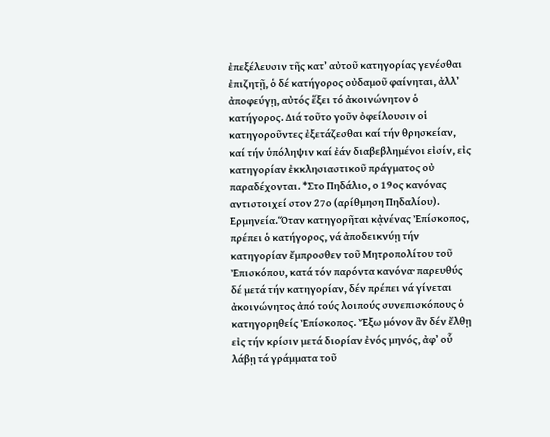ἐπεξέλευσιν τῆς κατ’ αὐτοῦ κατηγορίας γενέσθαι ἐπιζητῇ, ὁ δέ κατήγορος οὐδαμοῦ φαίνηται, ἀλλ’ ἀποφεύγῃ, αὐτός ἕξει τό ἀκοινώνητον ὁ κατήγορος. Διά τοῦτο γοῦν ὀφείλουσιν οἱ κατηγοροῦντες ἐξετάζεσθαι καί τήν θρησκείαν, καί τήν ὑπόληψιν καί ἐάν διαβεβλημένοι εἰσίν, εἰς κατηγορίαν ἐκκλησιαστικοῦ πράγματος οὐ παραδέχονται. *Στο Πηδάλιο, ο 19ος κανόνας αντιστοιχεί στον 27ο (αρίθμηση Πηδαλίου). Ερμηνεία.Ὅταν κατηγορῆται κᾀνένας Ἐπίσκοπος, πρέπει ὁ κατήγορος, νά ἀποδεικνύῃ τήν κατηγορίαν ἔμπροσθεν τοῦ Μητροπολίτου τοῦ Ἐπισκόπου, κατά τόν παρόντα κανόνα∙ παρευθύς δέ μετά τήν κατηγορίαν, δέν πρέπει νά γίνεται ἀκοινώνητος ἀπό τούς λοιπούς συνεπισκόπους ὁ κατηγορηθείς Ἐπίσκοπος. Ἔξω μόνον ἂν δέν ἔλθῃ εἰς τήν κρίσιν μετά διορίαν ἐνός μηνός, ἀφ’ οὗ λάβῃ τά γράμματα τοῦ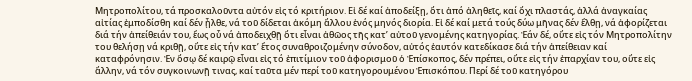Μητροπολίτου, τά προσκαλοῦντα αὐτόν εἰς τό κριτήριον. Εἰ δέ καί ἀποδείξῃ, ὅτι ἀπό ἀληθεῖς, καί ὄχι πλαστάς, ἀλλά ἀναγκαίας αἰτίας ἐμποδίσθη καί δέν ᾖλθε, νά τοῦ δίδεται ἀκόμη ἄλλου ἑνός μηνός διορία. Εἰ δέ καί μετά τούς δύω μῆνας δέν ἔλθῃ, νά ἀφορίζεται διά τήν ἀπείθειάν του, ἕως οὗ νά ἀποδειχθῇ ὅτι εἶναι ἀθῶος τῆς κατ’ αὐτοῦ γενομένης κατηγορίας. Ἐάν δέ, οὔτε εἰς τόν Μητροπολίτην του θελήσῃ νά κριθῇ, οὔτε εἰς τήν κατ’ ἔτος συναθροιζομένην σύνοδον, αὐτός ἑαυτόν κατεδίκασε διά τήν ἀπείθειαν καί καταφρόνησιν. Ἐν ὅσῳ δέ καιρῷ εἶναι εἰς τό ἐπιτίμιον τοῦ ἀφορισμοῦ ὁ Ἐπίσκοπος, δέν πρέπει, οὔτε εἰς τήν ἐπαρχίαν του, οὔτε εἰς ἄλλην, νά τόν συγκοινωνῇ τινας, καί ταῦτα μέν περί τοῦ κατηγορουμένου Ἐπισκόπου. Περί δέ τοῦ κατηγόρου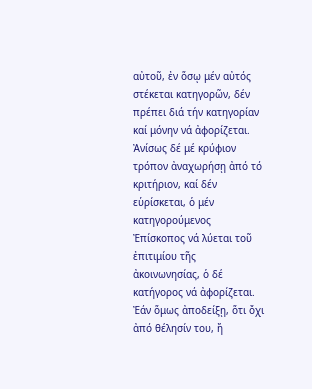αὐτοῦ, ἐν ὅσῳ μέν αὐτός στέκεται κατηγορῶν, δέν πρέπει διά τήν κατηγορίαν καί μόνην νά ἀφορίζεται. Ἀνίσως δέ μέ κρύφιον τρόπον ἀναχωρήσῃ ἀπό τό κριτήριον, καί δέν εὑρίσκεται, ὁ μέν κατηγορούμενος Ἐπίσκοπος νά λύεται τοῦ ἐπιτιμίου τῆς ἀκοινωνησίας, ὁ δέ κατήγορος νά ἀφορίζεται. Ἐάν ὅμως ἀποδείξῃ, ὅτι ὄχι ἀπό θέλησίν του, ἤ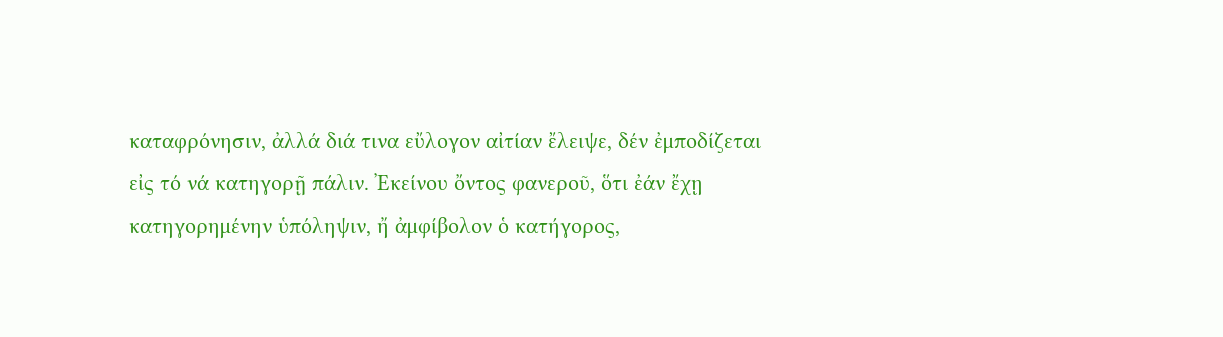καταφρόνησιν, ἀλλά διά τινα εὔλογον αἰτίαν ἔλειψε, δέν ἐμποδίζεται εἰς τό νά κατηγορῇ πάλιν. Ἐκείνου ὄντος φανεροῦ, ὅτι ἐάν ἔχῃ κατηγορημένην ὑπόληψιν, ἤ ἀμφίβολον ὁ κατήγορος,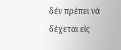δέν πρέπει νά δέχεται εἰς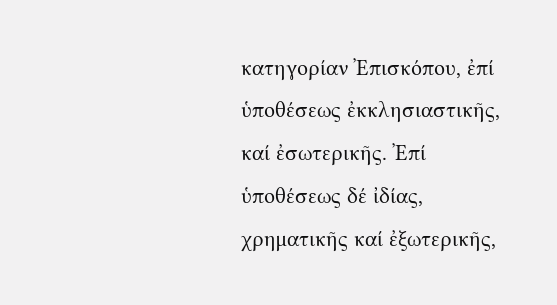κατηγορίαν Ἐπισκόπου, ἐπί ὑποθέσεως ἐκκλησιαστικῆς, καί ἐσωτερικῆς. Ἐπί ὑποθέσεως δέ ἰδίας, χρηματικῆς καί ἐξωτερικῆς,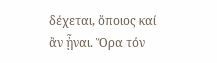δέχεται, ὅποιος καί ἂν ᾖναι. Ὅρα τόν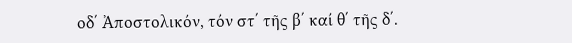οδ΄ Ἀποστολικόν, τόν στ΄ τῆς β΄ καί θ΄ τῆς δ΄.